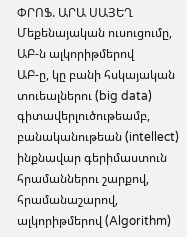ՓՐՈՖ. ԱՐԱ ՍԱՅԵՂ
Մեքենայական ուսուցումը, ԱԲ-ն ալկորիթմերով
ԱԲ-ը, կը բանի հսկայական տուեալներու (big data) գիտավերլուծութեամբ, բանականութեան (intellect) ինքնավար գերիմաստուն հրամաններու շարքով, հրամանաշարով, ալկորիթմերով (Algorithm)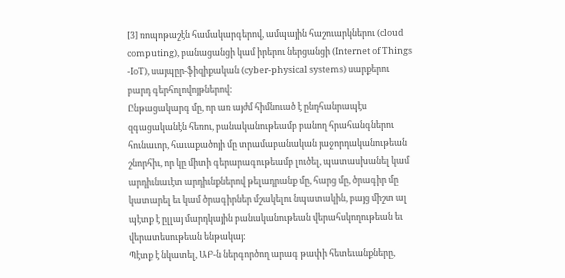[3] ռոպոթաշէն համակարգերով, ամպային հաշուարկներու (cloud computing), բանացանցի կամ իրերու ներցանցի (Internet of Things -IoT), սայպըր-ֆիզիքական (cyber-physical systems) սարքերու բարդ գերհոլովոյթներով:
Ընթացակարգ մը, որ առ այժմ հիմնուած է ընդհանրապէս զգացականէն հեռու, բանականութեամբ բանող հրահանգներու հունաւոր, հաւաքածոյի մը տրամաբանական յաջորդականութեան շնորհիւ, որ կը միտի գերարագութեամբ լուծել, պատասխանել կամ արդիւնաւէտ արդիւնքներով թելադրանք մը, հարց մը, ծրագիր մը կատարել եւ կամ ծրագիրներ մշակելու նպատակին, բայց միշտ ալ պէտք է ըլլայ մարդկային բանականութեան վերահսկողութեան եւ վերատեսութեան ենթակայ:
Պէտք է նկատել, ԱԲ-ն ներգործող արագ թափի հետեւանքները,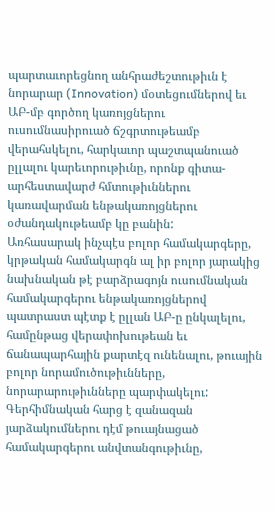պարտաւորեցնող անհրաժեշտութիւն է նորարար (Innovation) մօտեցումներով եւ ԱԲ-մբ գործող կառոյցներու ուսումնասիրուած ճշգրտութեամբ վերահսկելու, հարկաւոր պաշտպանուած ըլլալու կարեւորութիւնը, որոնք գիտա-արհեստավարժ հմտութիւններու կառավարման ենթակառոյցներու օժանդակութեամբ կը բանին:
Առհասարակ ինչպէս բոլոր համակարգերը, կրթական համակարգն ալ իր բոլոր յարակից նախնական թէ բարձրագոյն ուսումնական համակարգերու ենթակառոյցներով պատրաստ պէտք է ըլլան ԱԲ-ը ընկալելու, համընթաց վերափոխութեան եւ ճանապարհային քարտէզ ունենալու, թուային բոլոր նորամուծութիւնները, նորարարութիւնները պարփակելու: Գերհիմնական հարց է զանազան յարձակումներու դէմ թուայնացած համակարգերու անվտանգութիւնը,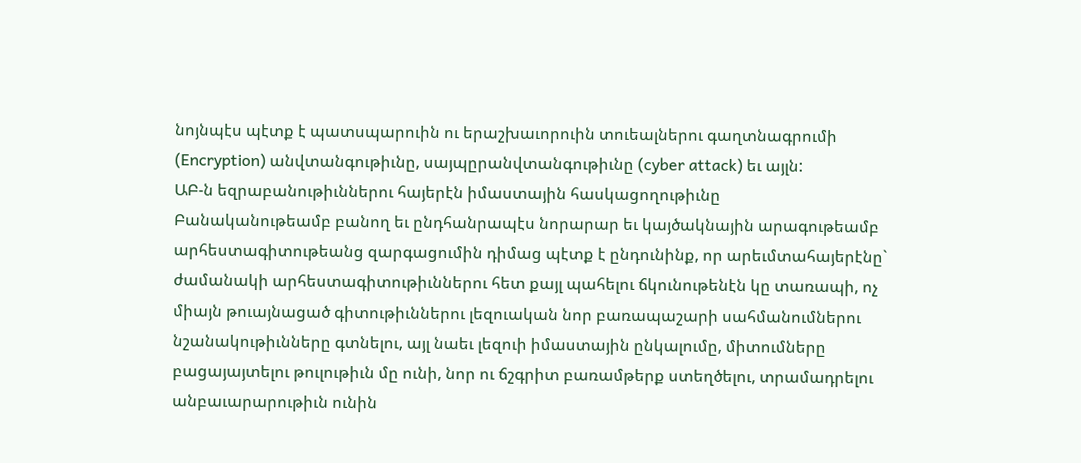նոյնպէս պէտք է պատսպարուին ու երաշխաւորուին տուեալներու գաղտնագրումի (Encryption) անվտանգութիւնը, սայպըրանվտանգութիւնը (cyber attack) եւ այլն:
ԱԲ-ն եզրաբանութիւններու հայերէն իմաստային հասկացողութիւնը
Բանականութեամբ բանող եւ ընդհանրապէս նորարար եւ կայծակնային արագութեամբ արհեստագիտութեանց զարգացումին դիմաց պէտք է ընդունինք, որ արեւմտահայերէնը` ժամանակի արհեստագիտութիւններու հետ քայլ պահելու ճկունութենէն կը տառապի, ոչ միայն թուայնացած գիտութիւններու լեզուական նոր բառապաշարի սահմանումներու նշանակութիւնները գտնելու, այլ նաեւ լեզուի իմաստային ընկալումը, միտումները բացայայտելու թուլութիւն մը ունի, նոր ու ճշգրիտ բառամթերք ստեղծելու, տրամադրելու անբաւարարութիւն ունին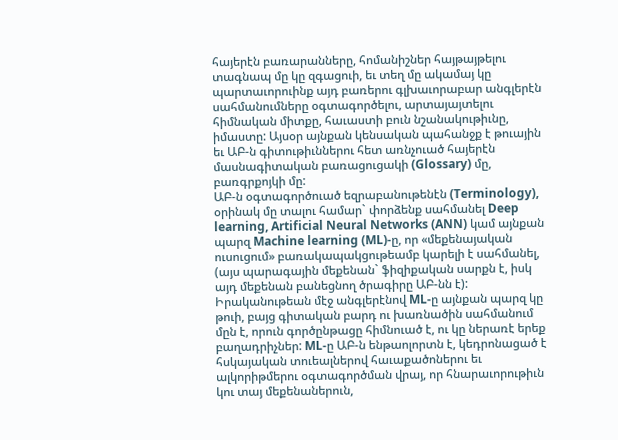հայերէն բառարանները, հոմանիշներ հայթայթելու տագնապ մը կը զգացուի, եւ տեղ մը ակամայ կը պարտաւորուինք այդ բառերու գլխաւորաբար անգլերէն սահմանումները օգտագործելու, արտայայտելու հիմնական միտքը, հաւաստի բուն նշանակութիւնը, իմաստը: Այսօր այնքան կենսական պահանջք է թուային եւ ԱԲ-ն գիտութիւններու հետ առնչուած հայերէն մասնագիտական բառացուցակի (Glossary) մը, բառգրքոյկի մը:
ԱԲ-ն օգտագործուած եզրաբանութենէն (Terminology), օրինակ մը տալու համար` փորձենք սահմանել Deep learning, Artificial Neural Networks (ANN) կամ այնքան պարզ Machine learning (ML)-ը, որ «մեքենայական ուսուցում» բառակապակցութեամբ կարելի է սահմանել, (այս պարագային մեքենան` ֆիզիքական սարքն է, իսկ այդ մեքենան բանեցնող ծրագիրը ԱԲ-նն է): Իրականութեան մէջ անգլերէնով ML-ը այնքան պարզ կը թուի, բայց գիտական բարդ ու խառնածին սահմանում մըն է, որուն գործընթացը հիմնուած է, ու կը ներառէ երեք բաղադրիչներ: ML-ը ԱԲ-ն ենթաոլորտն է, կեդրոնացած է հսկայական տուեալներով հաւաքածոներու եւ ալկորիթմերու օգտագործման վրայ, որ հնարաւորութիւն կու տայ մեքենաներուն,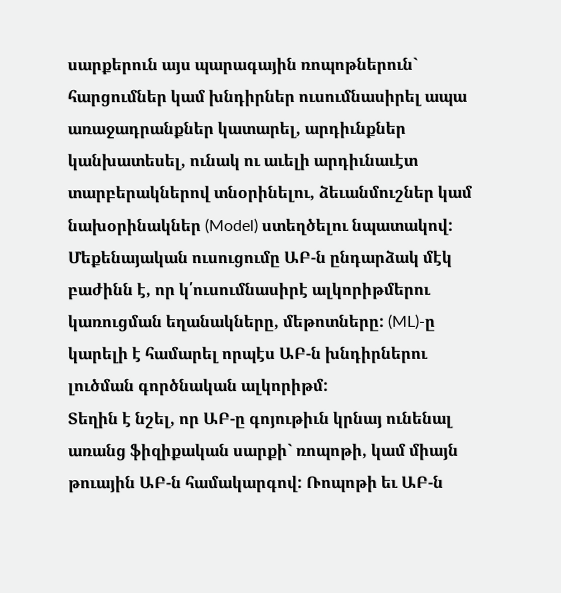սարքերուն այս պարագային ռոպոթներուն` հարցումներ կամ խնդիրներ ուսումնասիրել ապա առաջադրանքներ կատարել, արդիւնքներ կանխատեսել, ունակ ու աւելի արդիւնաւէտ տարբերակներով տնօրինելու, ձեւանմուշներ կամ նախօրինակներ (Model) ստեղծելու նպատակով: Մեքենայական ուսուցումը ԱԲ-ն ընդարձակ մէկ բաժինն է, որ կ՛ուսումնասիրէ ալկորիթմերու կառուցման եղանակները, մեթոտները: (ML)-ը կարելի է համարել որպէս ԱԲ-ն խնդիրներու լուծման գործնական ալկորիթմ:
Տեղին է նշել, որ ԱԲ-ը գոյութիւն կրնայ ունենալ առանց ֆիզիքական սարքի` ռոպոթի, կամ միայն թուային ԱԲ-ն համակարգով: Ռոպոթի եւ ԱԲ-ն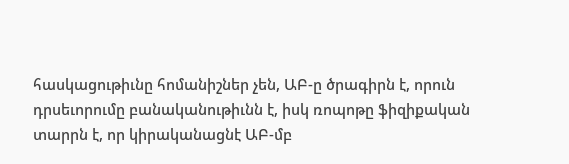հասկացութիւնը հոմանիշներ չեն, ԱԲ-ը ծրագիրն է, որուն դրսեւորումը բանականութիւնն է, իսկ ռոպոթը ֆիզիքական տարրն է, որ կիրականացնէ ԱԲ-մբ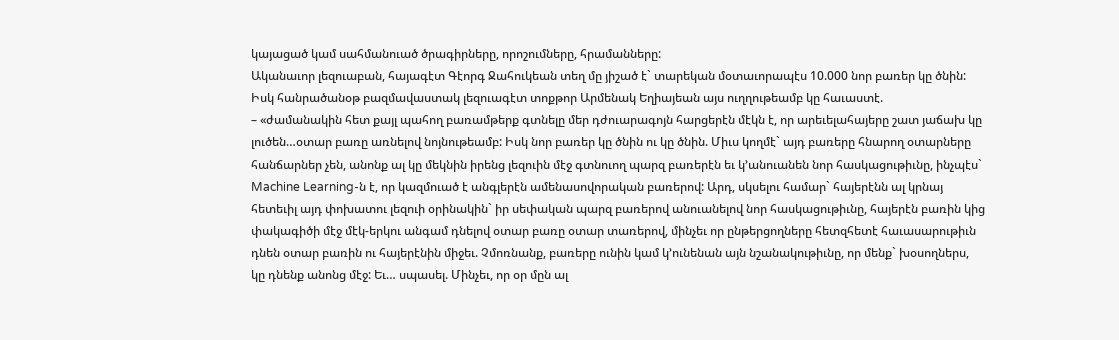կայացած կամ սահմանուած ծրագիրները, որոշումները, հրամանները:
Ականաւոր լեզուաբան, հայագէտ Գէորգ Ջահուկեան տեղ մը յիշած է` տարեկան մօտաւորապէս 10.000 նոր բառեր կը ծնին: Իսկ հանրածանօթ բազմավաստակ լեզուագէտ տոքթոր Արմենակ Եղիայեան այս ուղղութեամբ կը հաւաստէ.
– «ժամանակին հետ քայլ պահող բառամթերք գտնելը մեր դժուարագոյն հարցերէն մէկն է, որ արեւելահայերը շատ յաճախ կը լուծեն…օտար բառը առնելով նոյնութեամբ: Իսկ նոր բառեր կը ծնին ու կը ծնին. Միւս կողմէ` այդ բառերը հնարող օտարները հանճարներ չեն, անոնք ալ կը մեկնին իրենց լեզուին մէջ գտնուող պարզ բառերէն եւ կ’անուանեն նոր հասկացութիւնը, ինչպէս` Machine Learning-ն է, որ կազմուած է անգլերէն ամենասովորական բառերով: Արդ, սկսելու համար` հայերէնն ալ կրնայ հետեւիլ այդ փոխատու լեզուի օրինակին` իր սեփական պարզ բառերով անուանելով նոր հասկացութիւնը, հայերէն բառին կից փակագիծի մէջ մէկ-երկու անգամ դնելով օտար բառը օտար տառերով, մինչեւ որ ընթերցողները հետզհետէ հաւասարութիւն դնեն օտար բառին ու հայերէնին միջեւ. Չմոռնանք, բառերը ունին կամ կ’ունենան այն նշանակութիւնը, որ մենք` խօսողներս, կը դնենք անոնց մէջ: Եւ… սպասել. Մինչեւ, որ օր մըն ալ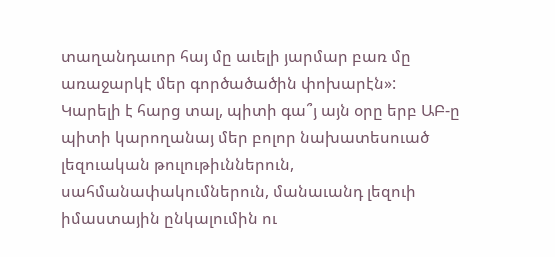տաղանդաւոր հայ մը աւելի յարմար բառ մը առաջարկէ մեր գործածածին փոխարէն»:
Կարելի է հարց տալ, պիտի գա՞յ այն օրը երբ ԱԲ-ը պիտի կարողանայ մեր բոլոր նախատեսուած լեզուական թուլութիւններուն, սահմանափակումներուն, մանաւանդ լեզուի իմաստային ընկալումին ու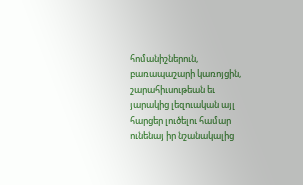հոմանիշներուն, բառապաշարի կառոյցին, շարահիւսութեան եւ յարակից լեզուական այլ հարցեր լուծելու համար ունենայ իր նշանակալից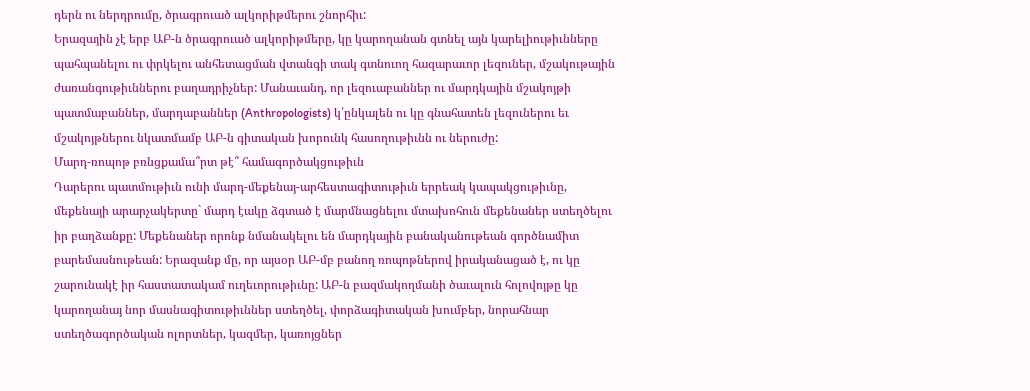դերն ու ներդրումը, ծրագրուած ալկորիթմերու շնորհիւ:
Երազային չէ երբ ԱԲ-ն ծրագրուած ալկորիթմերը, կը կարողանան գտնել այն կարելիութիւնները պահպանելու ու փրկելու անհետացման վտանգի տակ գտնուող հազարաւոր լեզուներ, մշակութային ժառանգութիւններու բաղադրիչներ: Մանաւանդ, որ լեզուաբաններ ու մարդկային մշակոյթի պատմաբաններ, մարդաբաններ (Anthropologists) կ՛ընկալեն ու կը գնահատեն լեզուներու եւ մշակոյթներու նկատմամբ ԱԲ-ն գիտական խորունկ հասողութիւնն ու ներուժը:
Մարդ-ռոպոթ բռնցքամա՞րտ թէ՞ համագործակցութիւն
Դարերու պատմութիւն ունի մարդ-մեքենայ-արհեստագիտութիւն երրեակ կապակցութիւնը, մեքենայի արարչակերտը` մարդ էակը ձգտած է մարմնացնելու մտախոհուն մեքենաներ ստեղծելու իր բաղձանքը: Մեքենաներ որոնք նմանակելու են մարդկային բանականութեան գործնամիտ բարեմասնութեան: Երազանք մը, որ այսօր ԱԲ-մբ բանող ռոպոթներով իրականացած է, ու կը շարունակէ իր հաստատակամ ուղեւորութիւնը: ԱԲ-ն բազմակողմանի ծաւալուն հոլովոյթը կը կարողանայ նոր մասնագիտութիւններ ստեղծել, փորձագիտական խումբեր, նորահնար ստեղծագործական ոլորտներ, կազմեր, կառոյցներ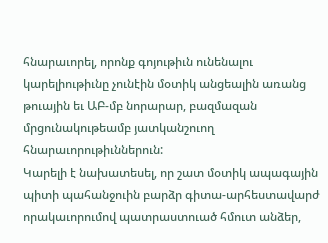հնարաւորել, որոնք գոյութիւն ունենալու կարելիութիւնը չունէին մօտիկ անցեալին առանց թուային եւ ԱԲ-մբ նորարար, բազմազան մրցունակութեամբ յատկանշուող հնարաւորութիւններուն:
Կարելի է նախատեսել, որ շատ մօտիկ ապագային պիտի պահանջուին բարձր գիտա-արհեստավարժ որակաւորումով պատրաստուած հմուտ անձեր,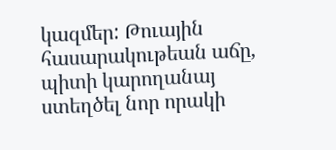կազմեր: Թուային հասարակութեան աճը, պիտի կարողանայ ստեղծել նոր որակի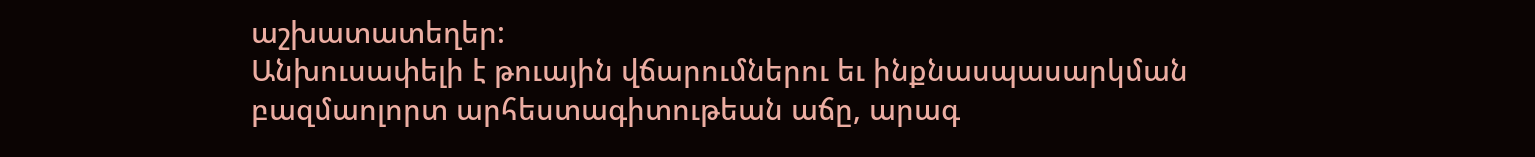աշխատատեղեր:
Անխուսափելի է թուային վճարումներու եւ ինքնասպասարկման բազմաոլորտ արհեստագիտութեան աճը, արագ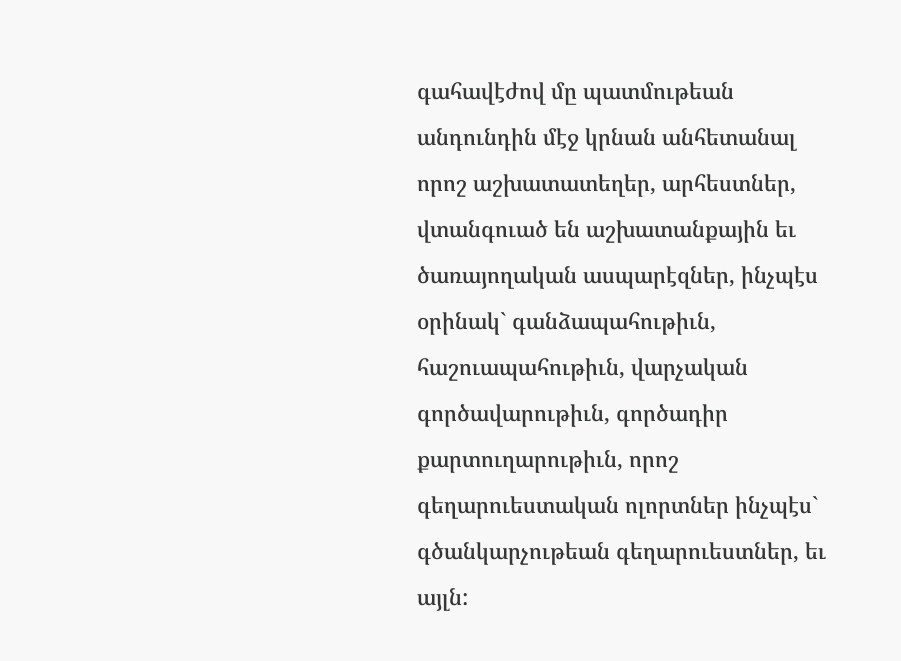գահավէժով մը պատմութեան անդունդին մէջ կրնան անհետանալ որոշ աշխատատեղեր, արհեստներ, վտանգուած են աշխատանքային եւ ծառայողական ասպարէզներ, ինչպէս օրինակ` գանձապահութիւն, հաշուապահութիւն, վարչական գործավարութիւն, գործադիր քարտուղարութիւն, որոշ գեղարուեստական ոլորտներ ինչպէս` գծանկարչութեան գեղարուեստներ, եւ այլն: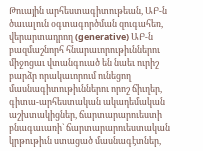Թուային արհեստագիտութեան, ԱԲ-ն ծաւալուն օգտագործման զուգահեռ, վերարտադրող (generative) ԱԲ-ն բազմաշնորհ հնարաւորութիւններու միջոցաւ վտանգուած են նաեւ ուրիշ բարձր որակաւորում ունեցող մասնագիտութիւններու որոշ ճիւղեր, գիտա-արհեստական ակադեմական աշխտակիցներ, ճարտարարուեստի բնագաւառի` ճարտարարուեստական կրթութիւն ստացած մասնագէտներ,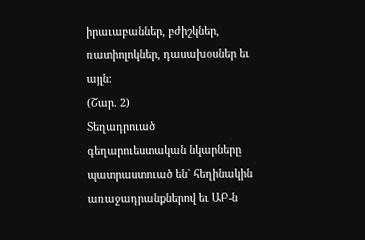իրաւաբաններ, բժիշկներ, ռատիոլոկներ, դասախօսներ եւ այլն:
(Շար. 2)
Տեղադրուած գեղարուեստական նկարները պատրաստուած են` հեղինակին առաջադրանքներով եւ ԱԲ-ն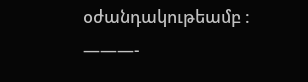օժանդակութեամբ :
———-